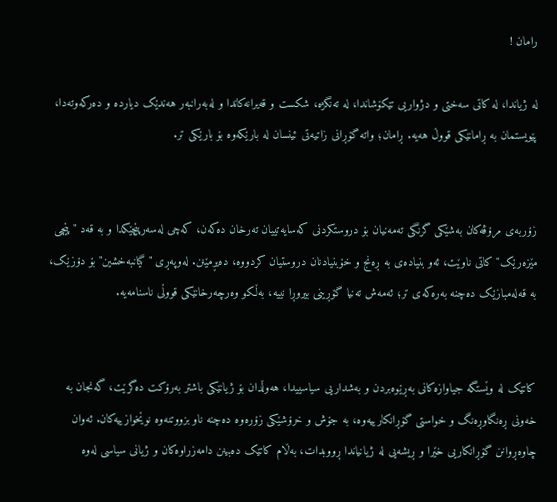رامان !

لە ژیاندا، لە کاتی سەختی و دژواریی تێکۆشاندا، لە تەنگژە، شکست و قەیرانەکاندا و لەبەرانبەر هەندێک دیاردە و دەرکەوتەدا، پێویستمان بە ڕامانێکی قووڵ هەیە. ڕامان؛ واتە گۆڕانی زاتیەتی ئینسان لە بارێکەوە بۆ بارێکی تر.


زۆربەی مرۆڤەکان بەشێکی گرنگی تەمەنیان بۆ دروستکردنی کەسایەتییان تەرخان دەکەن، کەچی لەسەرپێچێکدا و بە قەد "پێچی مێزەرێک" کاتی ناوێت، ئەو بنیادەی بە ڕەنج و خۆبنیادنان دروستیان کردووە، دەیڕمێنن. لەوپەڕی "گیانبەخشین" بۆ دۆزێک، بە قەلەمبازێک دەچنە بەرەکەی تر؛ ئەمەش تەنیا گۆڕینی بیروڕا نییە، بەڵکو وەرچەرخانێکی قووڵی ناسنامەیە.


کاتێک لە وێستگە جیاوازەکانی بەڕێوەبردن و بەشداریی سیاسییدا، هەوڵدان بۆ ژیانێکی باشتر بەرۆکت دەگرێت، گەنجان بە خەونی ڕەنگاوڕەنگ و خواستی گۆڕانکارییەوە، بە جۆش و خرۆشێکی زۆرەوە دەچنە ناو بزووتنەوە نوێخوازییەکان. ئەوان چاوەڕوانن گۆڕانکاریی خێرا و ڕیشەیی لە ژیانیاندا ڕووبدات، بەڵام کاتێک دەبینن دامەزراوەکان و ژیانی سیاسی لەوە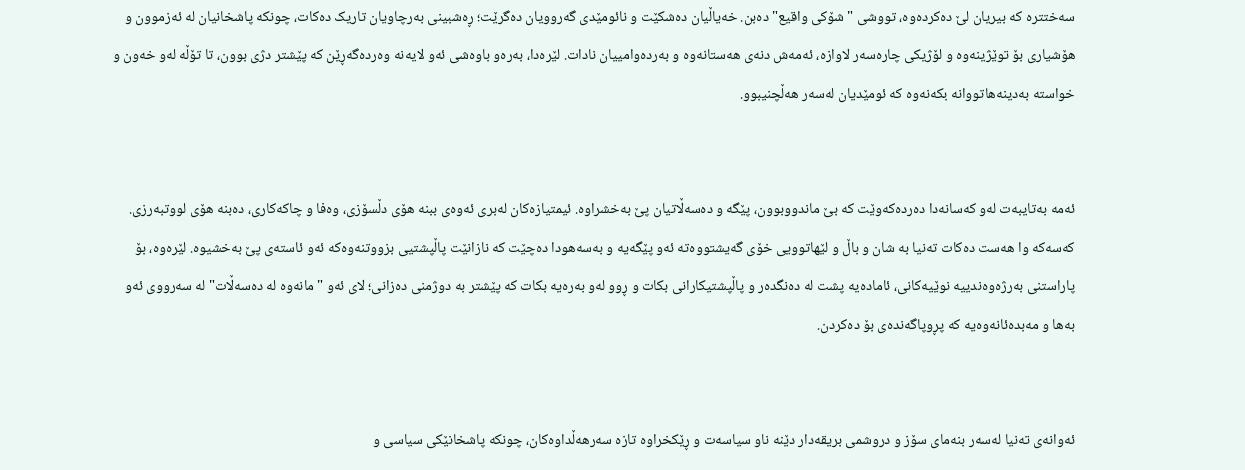سەختترە کە بیریان لێ دەکردەوە، تووشی "شۆکی واقیع" دەبن. خەیاڵیان دەشکێت و نائومێدی گەروویان دەگرێت؛ ڕەشبینی بەرچاویان تاریک دەکات، چونکە پاشخانیان لە ئەزموون و هۆشیاری بۆ توێژینەوە و لۆژیکی چارەسەر لاوازە، ئەمەش دنەی هەستانەوە و بەردەوامییان نادات. لێرەدا، بەرەو باوەشی ئەو لایەنە وەردەگەڕێن کە پێشتر دژی بوون، تا تۆڵە لەو خەون و خواستە بەدینەهاتووانە بکەنەوە کە ئومێدیان لەسەر هەڵچنیبوو.


ئەمە بەتایبەت لەو کەسانەدا دەردەکەوێت کە بێ ماندووبوون، پێگە و دەسەڵاتیان پێ بەخشراوە. ئیمتیازەکان لەبری ئەوەی ببنە هۆی دڵسۆزی، وەفا و چاکەکاری، دەبنە هۆی لووتبەرزی. کەسەکە وا هەست دەکات تەنیا بە شان و باڵ و لێهاتوویی خۆی گەیشتووەتە ئەو پێگەیە و بەسەهودا دەچێت کە نازانێت پاڵپشتیی بزووتنەوەکە ئەو ئاستەی پێ بەخشیوە. لێرەوە، بۆ پاراستنی بەرژەوەندییە نوێیەکانی، ئامادەیە پشت لە دەنگدەر و پاڵپشتیکارانی بکات و ڕوو لەو بەرەیە بکات کە پێشتر بە دوژمنی دەزانی؛ لای ئەو "مانەوە لە دەسەڵات" لە سەرووی ئەو بەها و مەبدەئانەوەیە کە پڕوپاگەندەی بۆ دەکردن.


ئەوانەی تەنیا لەسەر بنەمای سۆز و دروشمی بریقەدار دێنە ناو سیاسەت و ڕێکخراوە تازە سەرهەڵداوەکان، چونکە پاشخانێکی سیاسی و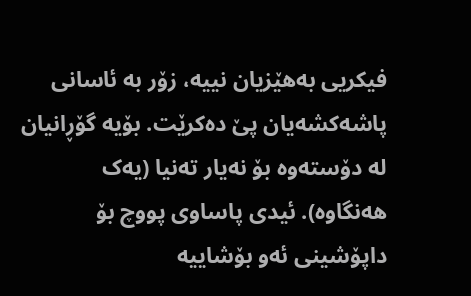فیکریی بەهێزیان نییە، زۆر بە ئاسانی پاشەکشەیان پێ دەکرێت. بۆیە گۆڕانیان لە دۆستەوە بۆ نەیار تەنیا (یەک هەنگاوە). ئیدی پاساوی پووچ بۆ داپۆشینی ئەو بۆشاییە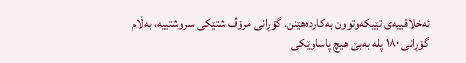ئەخلاقییەی تێیکەوتوون بەکاردەهێنن. گۆڕانی مرۆڤ شتێکی سروشتییە، بەڵام گۆڕانی ١٨٠ پلە بەبێ هیچ پاساوێکی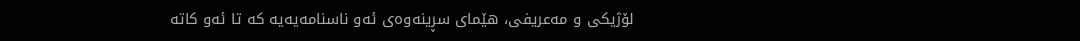لۆژیکی و مەعریفی، هێمای سڕینەوەی ئەو ناسنامەیەیە کە تا ئەو کاتە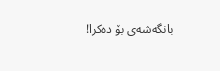بانگەشەی بۆ دەکرا!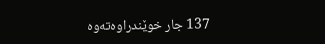137 جار خوێندراوەتەوە